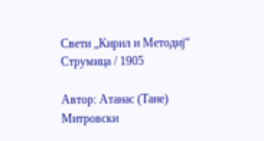Свети „Кирил и Методиј“ Струмица / 1905

Автор: Атанас (Тане) Митровски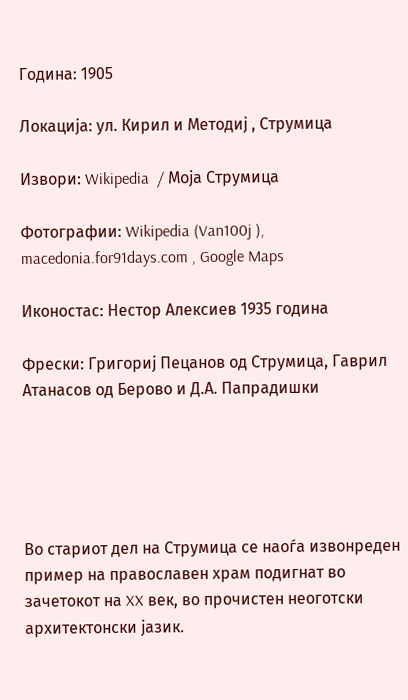Година: 1905

Локација: ул. Кирил и Методиј , Струмица

Извори: Wikipedia  / Моја Струмица

Фотографии: Wikipedia (Van100j ), macedonia.for91days.com , Google Maps

Иконостас: Нестор Алексиев 1935 година

Фрески: Григориј Пецанов од Струмица, Гаврил Атанасов од Берово и Д.А. Папрадишки





Во стариот дел на Струмица се наоѓа извонреден пример на православен храм подигнат во зачетокот на XX век, во прочистен неоготски архитектонски јазик.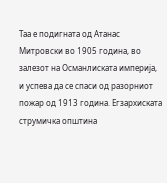Таа е подигната од Атанас Митровски во 1905 година, во залезот на Османлиската империја, и успева да се спаси од разорниот пожар од 1913 година. Егзархиската струмичка општина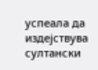успеала да издејствува султански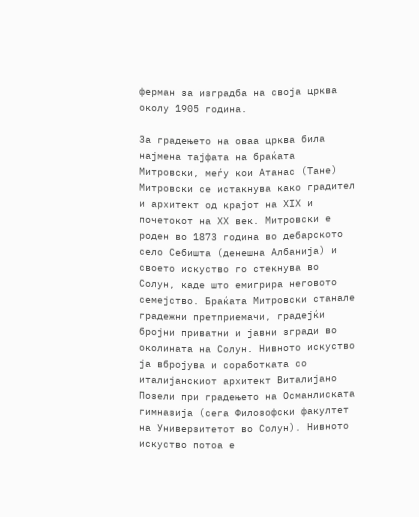ферман за изградба на своја црква околу 1905 година.

За градењето на оваа црква била најмена тајфата на браќата Митровски, меѓу кои Атанас (Тане) Митровски се истакнува како градител и архитект од крајот на XIX и почетокот на XX век. Митровски е роден во 1873 година во дебарското село Себишта (денешна Албанија) и своето искуство го стекнува во Солун, каде што емигрира неговото семејство. Браќата Митровски станале градежни претприемачи, градејќи бројни приватни и јавни згради во околината на Солун. Нивното искуство ја вбројува и соработката со италијанскиот архитект Виталијано Позели при градењето на Османлиската гимназија (сега Филозофски факултет на Универзитетот во Солун). Нивното искуство потоа е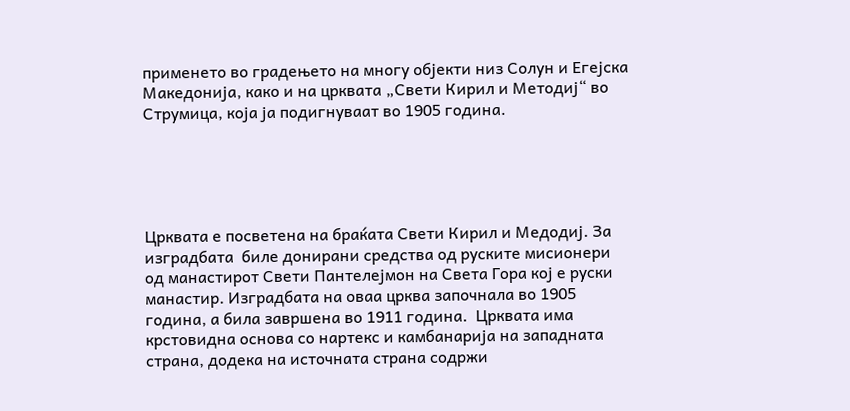применето во градењето на многу објекти низ Солун и Егејска Македонија, како и на црквата „Свети Кирил и Методиј“ во Струмица, која ја подигнуваат во 1905 година.





Црквата е посветена на браќата Свети Кирил и Медодиј. За изградбата  биле донирани средства од руските мисионери од манастирот Свети Пантелејмон на Света Гора кој е руски манастир. Изградбата на оваа црква започнала во 1905 година, а била завршена во 1911 година.  Црквата има крстовидна основа со нартекс и камбанарија на западната страна, додека на источната страна содржи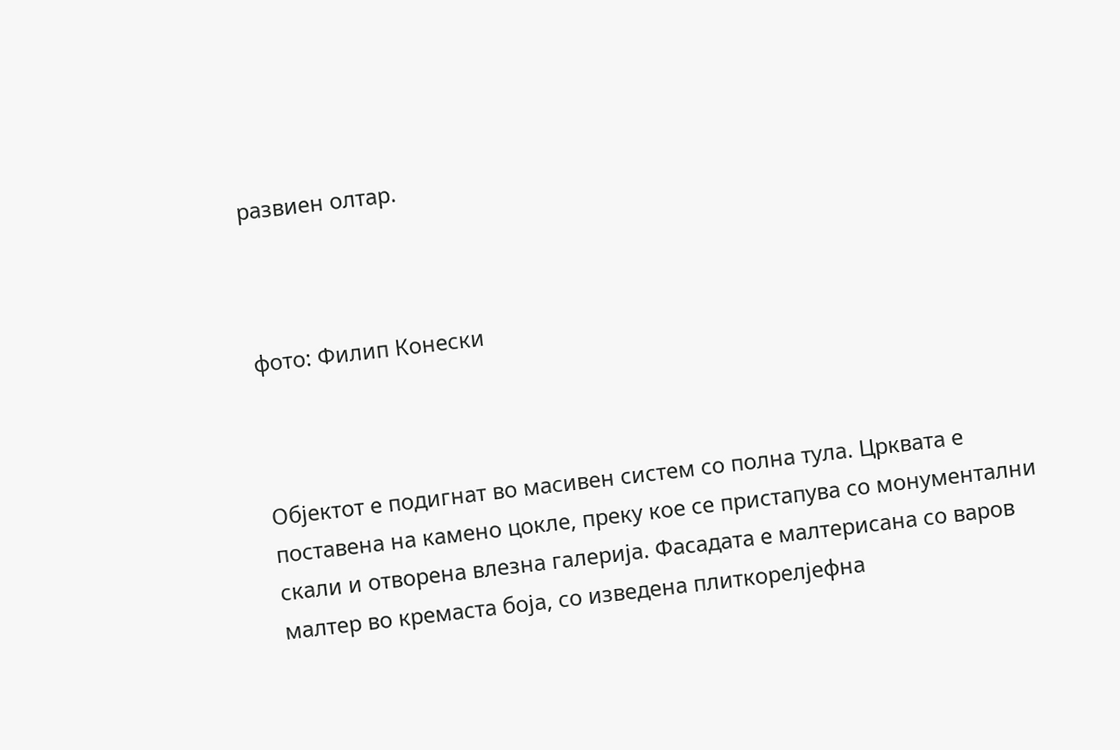развиен олтар.



фото: Филип Конески



Објектот е подигнат во масивен систем со полна тула. Црквата е поставена на камено цокле, преку кое се пристапува со монументални скали и отворена влезна галерија. Фасадата е малтерисана со варов малтер во кремаста боја, со изведена плиткорелјефна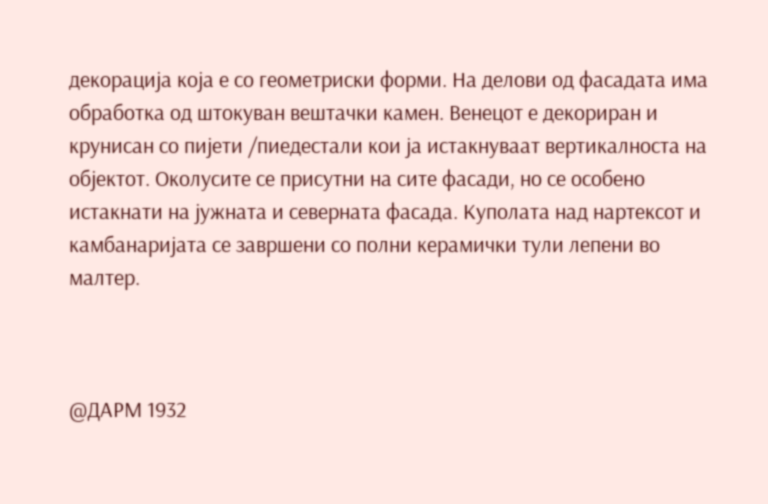декорација која е со геометриски форми. На делови од фасадата има обработка од штокуван вештачки камен. Венецот е декориран и крунисан со пијети /пиедестали кои ја истакнуваат вертикалноста на објектот. Околусите се присутни на сите фасади, но се особено истакнати на јужната и северната фасада. Куполата над нартексот и камбанаријата се завршени со полни керамички тули лепени во малтер.



@ДАРМ 1932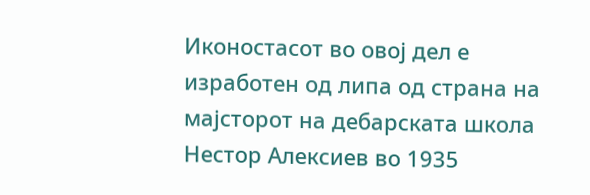Иконостасот во овој дел е изработен од липа од страна на мајсторот на дебарската школа Нестор Алексиев во 1935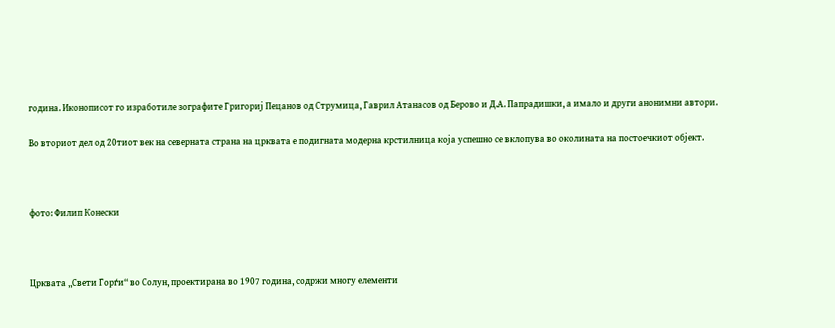година. Иконописот го изработиле зографите Григориј Пецанов од Струмица, Гаврил Атанасов од Берово и Д.А. Папрадишки, а имало и други анонимни автори.

Во вториот дел од 20тиот век на северната страна на црквата е подигната модерна крстилница која успешно се вклопува во околината на постоечкиот објект.



фото: Филип Конески



Црквата „Свети Ѓорѓи“ во Солун, проектирана во 1907 година, содржи многу елементи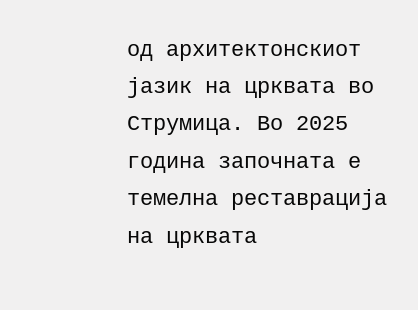од архитектонскиот јазик на црквата во Струмица. Во 2025 година започната е темелна реставрација на црквата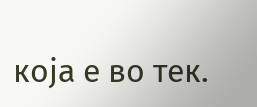која е во тек.